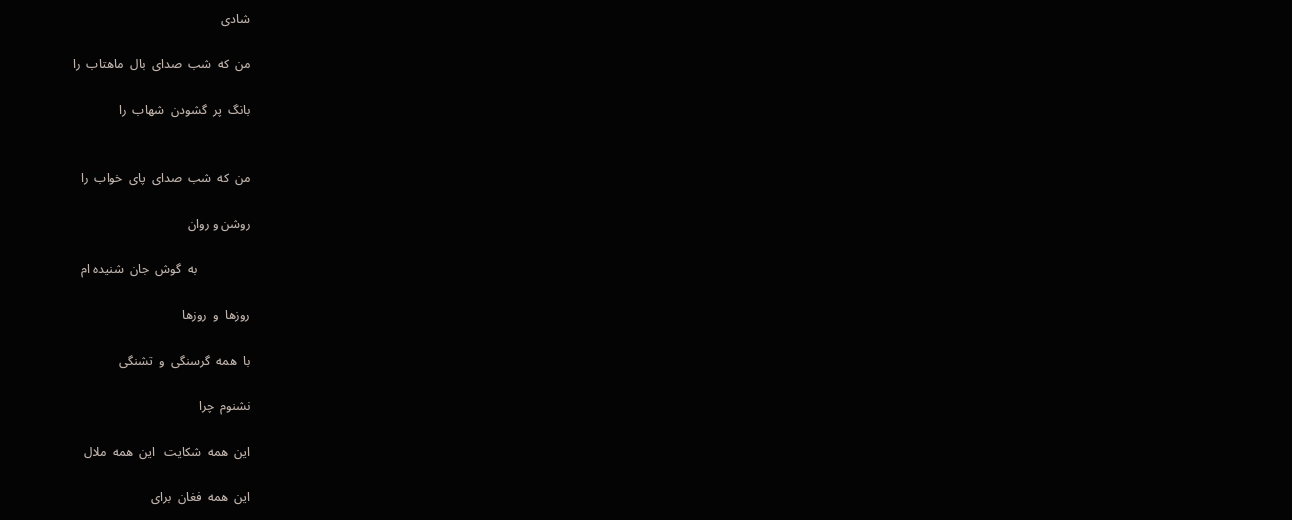شادی

من  که  شب  صدای  بال  ماهتاب  را

بانگ  پر  گشودن  شهاب  را


من  که  شب  صدای  پای  خواب  را

روشن و روان

                 به  گوش  جان  شنیده ام

روزها  و  روزها

با  همه  گرسنگی  و  تشنگی

نشنوم  چرا

این  همه  شکایت   این  همه  ملال

این  همه  فغان  برای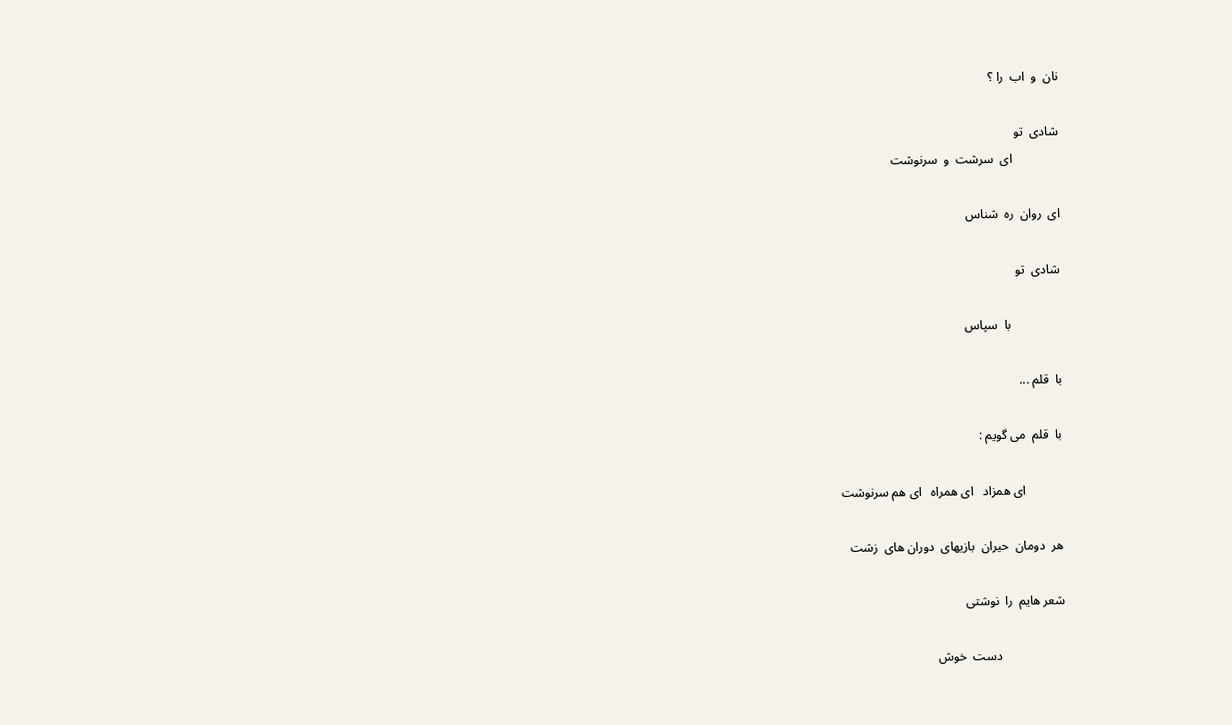نان  و  اب  را ؟

شادی  تو
               ای  سرشت  و  سرنوشت

ای  روان  ره  شناس

شادی  تو

                با  سپاس

با  قلم ...

با  قلم  می گویم :

            ای همزاد   ای همراه   ای هم سرنوشت

هر  دومان  حیران  بازیهای  دوران های  زشت

شعر هایم  را  نوشتی

                    دست  خوش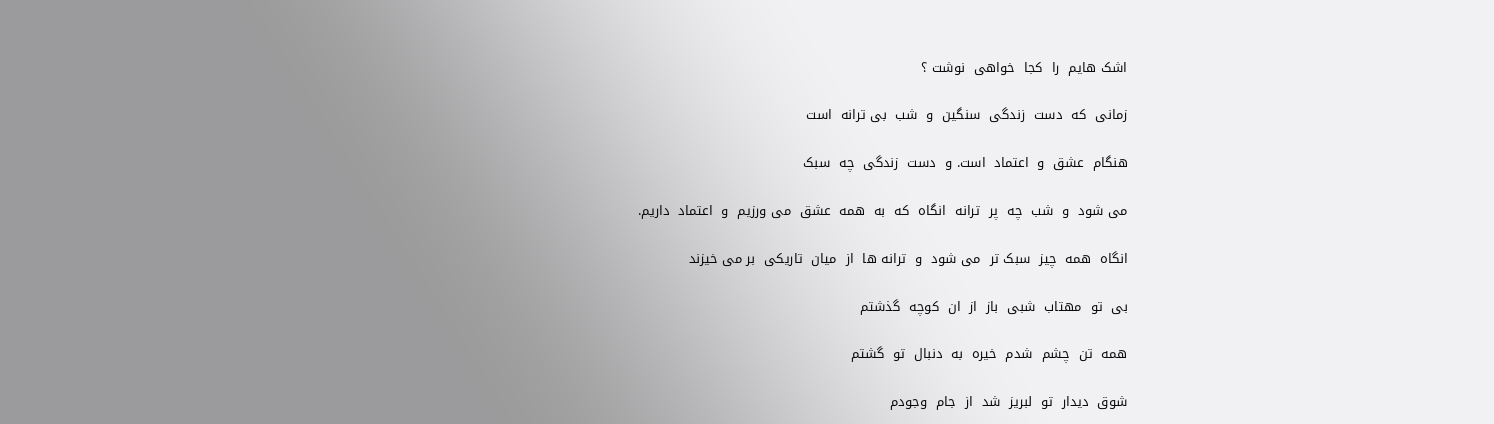اشک هایم  را  کجا  خواهی  نوشت ؟

زمانی  که  دست  زندگی  سنگین  و  شب  بی ترانه  است

هنگام  عشق  و  اعتماد  است. و  دست  زندگی  چه  سبک

می شود  و  شب  چه  پر  ترانه  انگاه  که  به  همه  عشق  می ورزیم  و  اعتماد  داریم.

انگاه  همه  چیز  سبک تر  می شود  و  ترانه ها  از  میان  تاریکی  بر می خیزند

بی  تو  مهتاب  شبی  باز  از  ان  کوچه  گذشتم

همه  تن  چشم  شدم  خیره  به  دنبال  تو  گشتم

شوق  دیدار  تو  لبریز  شد  از  جام  وجودم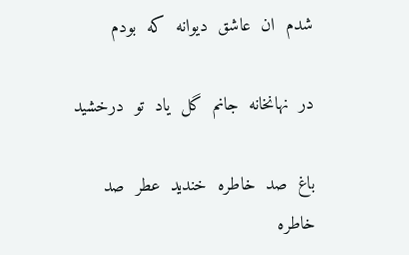شدم  ان  عاشق  دیوانه  که  بودم

در  نهانخانه  جانم  گل  یاد  تو  درخشید

باغ  صد  خاطره  خندید  عطر  صد  خاطره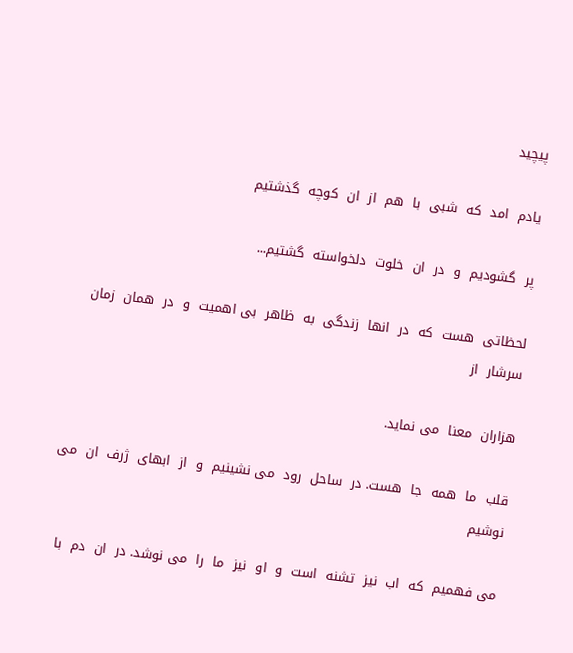پیچید

یادم  امد  که  شبی  با  هم  از  ان  کوچه  گذشتیم

پر  گشودیم  و  در  ان  خلوت  دلخواسته  گشتیم...

لحظاتی  هست  که  در  انها  زندگی  به  ظاهر  بی اهمیت  و  در  همان  زمان  سرشار  از

هزاران  معنا  می نماید.

قلب  ما  همه  جا  هست. در  ساحل  رود  می نشینیم  و  از  ابهای  ژرف  ان  می نوشیم

می فهمیم  که  اب  نیز  تشنه  است  و  او  نیز  ما  را  می نوشد. در  ان  دم  با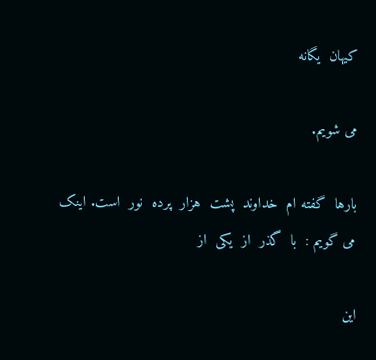کیهان  یگانه

می شویم.

بارها  گفته ام  خداوند  پشت  هزار  پرده  نور  است. اینک  می گویم :  با  گذر  از  یکی  از

این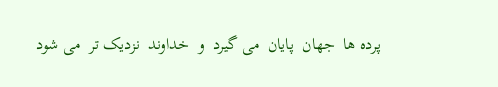پرده ها  جهان  پایان  می گیرد  و  خداوند  نزدیک تر  می شود